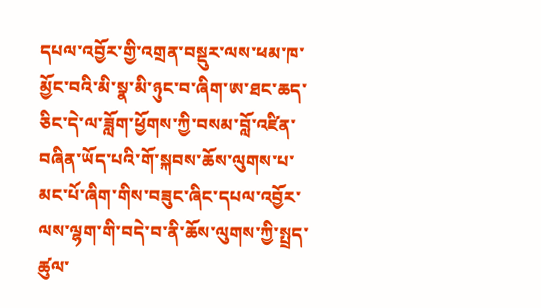དཔལ་འབྱོར་གྱི་འགྲན་བསྡུར་ལས་ཕམ་ཁ་མྱོང་བའི་མི་སྣ་མི་ཉུང་བ་ཞིག་ཨ་ཐང་ཆད་ཅིང་དེ་ལ་ཟློག་ཕྱོགས་ཀྱི་བསམ་བློ་འཛིན་བཞིན་ཡོད་པའི་གོ་སྐབས་ཆོས་ལུགས་པ་མང་པོ་ཞིག་གིས་བཟུང་ཞིང་དཔལ་འབྱོར་ལས་ལྷག་གི་བདེ་བ་ནི་ཆོས་ལུགས་ཀྱི་སྤྲད་ཚུལ་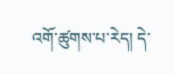འགོ་ཚུགས་པ་རེད། དེ་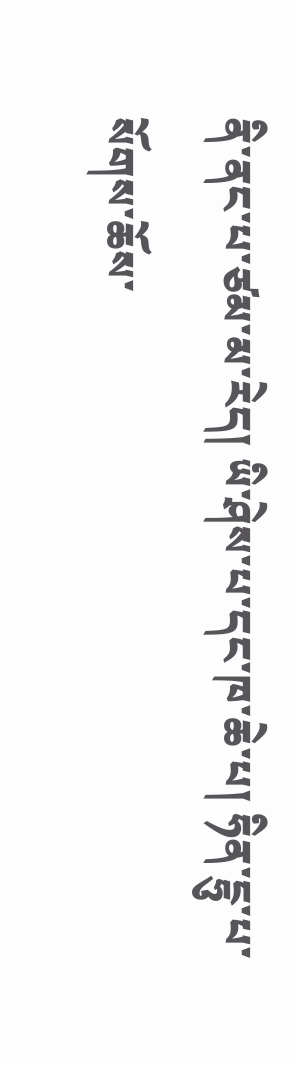ནི་ནང་པ་ཙམ་མ་རེད། ཡི་ཤེས་པ་དང་ཁ་ཆེ་པ། ཧིན་ངྷུ་པ་སོགས་ཆོས་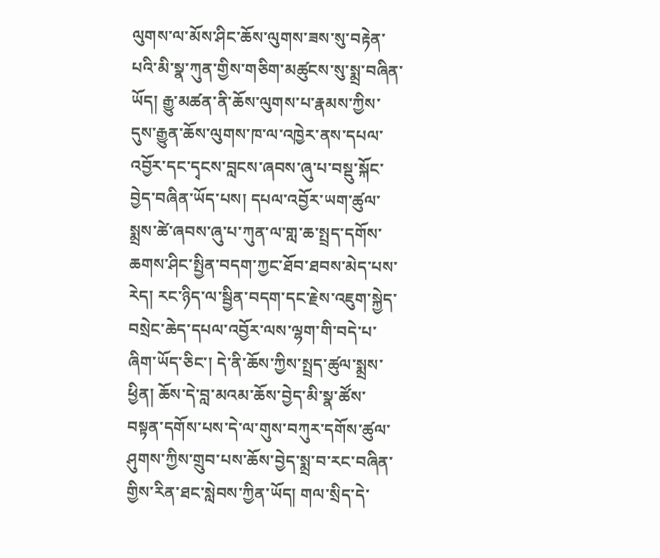ལུགས་ལ་མོས་ཤིང་ཆོས་ལུགས་ཟས་སུ་བརྟེན་པའི་མི་སྣ་ཀུན་གྱིས་གཅིག་མཚུངས་སུ་སྨྲ་བཞིན་ཡོད། རྒྱུ་མཚན་ནི་ཆོས་ལུགས་པ་རྣམས་ཀྱིས་དུས་རྒྱུན་ཆོས་ལུགས་ཁ་ལ་འཁྱེར་ནས་དཔལ་འབྱོར་དང་དྭངས་བླངས་ཞབས་ཞུ་པ་བསྡུ་སྐོང་བྱེད་བཞིན་ཡོད་པས། དཔལ་འབྱོར་ཡག་ཚུལ་སྨྲས་ཚེ་ཞབས་ཞུ་པ་ཀུན་ལ་གླ་ཆ་སྤྲད་དགོས་ཆགས་ཤིང་སྤྱིན་བདག་ཀྱང་ཐོབ་ཐབས་མེད་པས་རེད། རང་ཉིད་ལ་སྦྱིན་བདག་དང་རྗེས་འཇུག་སྐྱེད་བསྲེང་ཆེད་དཔལ་འབྱོར་ལས་ལྷག་གི་བདེ་པ་ཞིག་ཡོད་ཅིང་། དེ་ནི་ཆོས་ཀྱིས་སྤྲད་ཚུལ་སྨྲས་ཕྱིན། ཆོས་དེ་བླ་མའམ་ཆོས་བྱེད་མི་སྣ་ཚོས་བསྟན་དགོས་པས་དེ་ལ་གུས་བཀུར་དགོས་ཚུལ་ཤུགས་ཀྱིས་གྲུབ་པས་ཆོས་བྱེད་སྨྲ་བ་རང་བཞིན་གྱིས་རིན་ཐང་སླེབས་ཀྱིན་ཡོད། གལ་སྲིད་དེ་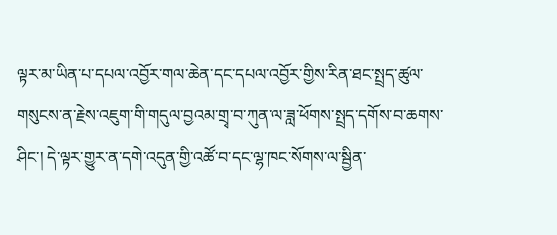ལྟར་མ་ཡིན་པ་དཔལ་འབྱོར་གལ་ཆེན་དང་དཔལ་འབྱོར་གྱིས་རིན་ཐང་སྤྲད་ཚུལ་གསུངས་ན་རྗེས་འཇུག་གི་གདུལ་བྱའམ་གྲྭ་བ་ཀུན་ལ་ཟླ་ཕོགས་སྤྲད་དགོས་བ་ཆགས་ཤིང་། དེ་ལྟར་གྱུར་ན་དགེ་འདུན་གྱི་འཚོ་བ་དང་ལྷ་ཁང་སོགས་ལ་སྦྱིན་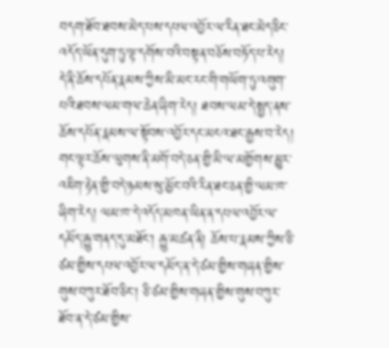བདག་ཐོབ་ཐབས་མེད་པས་དཔལ་འབྱོར་ལ་རིན་ཐང་མེད་ཅིང་འདོད་ཡོན་དུག་ཏུ་ལྟ་དགོས་བའི་བསྟན་བཅོས་བཏོད་པ་རེད། དེ་ནི་ཆོས་དཔོན་རྣམས་ཀྱིས་མི་མང་རང་གི་གཡོག་ཏུ་འགུག་པའི་ཐབས་ལམ་གལ་ཆེན་ཞིག་རེད། ཐབས་ལམ་དེ་སྤྱད་ནས་ཆོས་དཔོན་རྣམས་ལ་སྟོབས་འབྱོར་དང་མངའ་ཐང་རྒྱས་བ་རེད། གང་ལྟར་ཆོས་ལུགས་ནི་མགོ་བདེ་ཅན་གྱི་མི་ལ་མགྱོགས་མྱུར་འཇིག་རྟེན་གྱི་བདེ་ཉམས་སུ་མྱོང་བའི་རིན་ཐང་ཅན་གྱི་ལམ་ཁ་ཞིག་རེད། ལམ་ཁ་དེ་འདོད་མཁན་ཡིན་ན་དཔལ་འབྱོར་ལ་དམོད་རྒྱུ་གནད་དུ་མཐོང་། རྒྱུ་མཚན་ནི། ཆོས་པ་རྣམས་ཀྱིས་ཅི་ཙམ་གྱིས་དཔལ་འབྱོར་ལ་དམོད་ན་དེ་ཙམ་གྱིས་གཞན་གྱིས་གུས་བཀུར་ཐོབ་ཅིང་། ཅི་ཙམ་གྱིས་གཞན་གྱིས་གུས་བཀུར་ཐོབ་ན་དེ་ཙམ་གྱིས་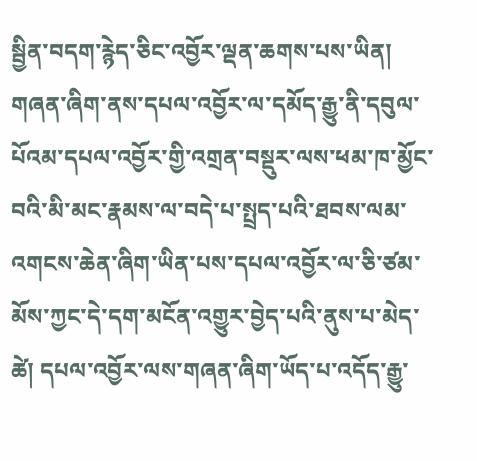སྦྱིན་བདག་རྙེད་ཅིང་འབྱོར་ལྡན་ཆགས་པས་ཡིན།
གཞན་ཞིག་ནས་དཔལ་འབྱོར་ལ་དམོད་རྒྱུ་ནི་དབུལ་པོའམ་དཔལ་འབྱོར་གྱི་འགྲན་བསྡུར་ལས་ཕམ་ཁ་མྱོང་བའི་མི་མང་རྣམས་ལ་བདེ་པ་སྤྲད་པའི་ཐབས་ལམ་འགངས་ཆེན་ཞིག་ཡིན་པས་དཔལ་འབྱོར་ལ་ཅི་ཙམ་མོས་ཀྱང་དེ་དག་མངོན་འགྱུར་བྱེད་པའི་ནུས་པ་མེད་ཚེ། དཔལ་འབྱོར་ལས་གཞན་ཞིག་ཡོད་པ་འདོད་རྒྱུ་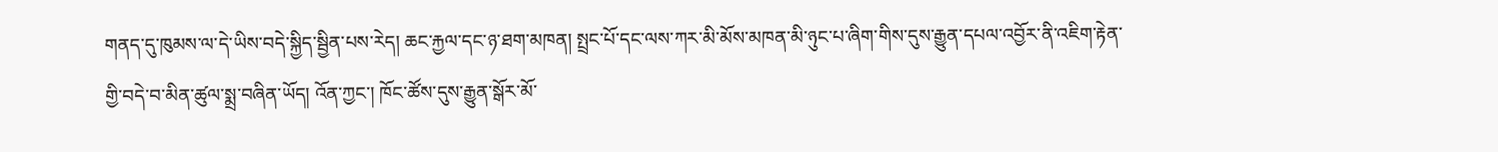གནད་དུ་ཁུམས་ལ་དེ་ཡིས་བདེ་སྐྱིད་སྦྱིན་པས་རེད། ཆང་རྐྱལ་དང་ཉ་ཐག་མཁན། སྤྲང་པོ་དང་ལས་ཀར་མི་མོས་མཁན་མི་ཉུང་པ་ཞིག་གིས་དུས་རྒྱུན་དཔལ་འབྱོར་ནི་འཇིག་རྟེན་གྱི་བདེ་བ་མིན་ཚུལ་སྨྲ་བཞིན་ཡོད། འོན་ཀྱང་། ཁོང་ཚོས་དུས་རྒྱུན་སྒོར་མོ་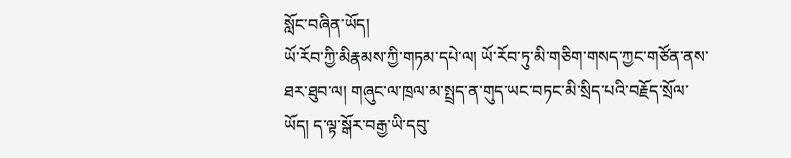སློང་བཞིན་ཡོད།
ཡོ་རོབ་ཀྱི་མིརྣམས་ཀྱི་གཏམ་དཔེ་ལ། ཡོ་རོབ་ཏུ་མི་གཅིག་གསད་ཀྱང་གཙོན་ནས་ཐར་ཐུབ་ལ། གཞུང་ལ་ཁྲལ་མ་སྤྲད་ན་གུད་ཡང་བཏང་མི་སྲིད་པའི་བརྗོད་སྲོལ་ཡོད། ད་ལྟ་སྒོར་བརྒྱ་ཡི་དབུ་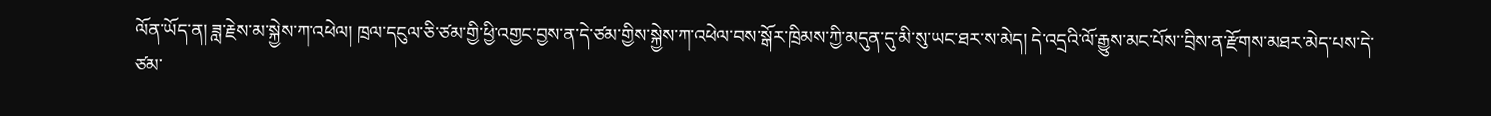ལོན་ཡོད་ན། ཟླ་རྗེས་མ་སྐྱེས་ཀ་འཕེལ། ཁྲལ་དངུལ་ཅི་ཙམ་གྱི་ཕྱི་འགྱང་བྱས་ན་དེ་ཙམ་གྱིས་སྐྱེས་ཀ་འཕེལ་བས་སྒོར་ཁྲིམས་ཀྱི་མདུན་དུ་མི་སུ་ཡང་ཐར་ས་མེད། དེ་འདྲའི་ལོ་རྒྱུས་མང་པོས་་བྲིས་ན་རྫོགས་མཐར་མེད་པས་དེ་ཙམ་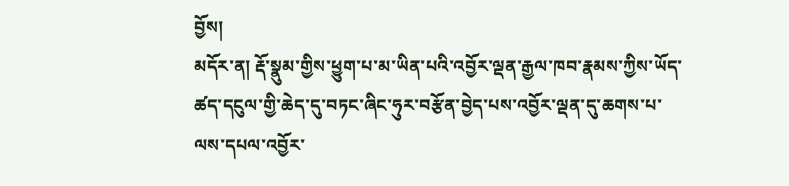བྱོས།
མདོར་ན། རྡོ་སྣུམ་གྱིས་ཕྱུག་པ་མ་ཡིན་པའི་འབྱོར་ལྡན་རྒྱལ་ཁབ་རྣམས་ཀྱིས་ཡོད་ཚད་དངུལ་གྱི་ཆེད་དུ་བཏང་ཞིང་ཧུར་བརྩོན་བྱེད་པས་འབྱོར་ལྡན་དུ་ཆགས་པ་ལས་དཔལ་འབྱོར་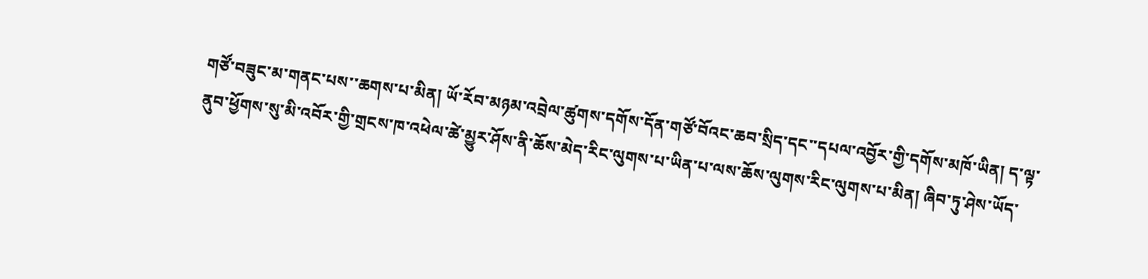གཙོ་བཟུང་མ་གནང་པས་་ཆགས་པ་མིན། ཡོ་རོབ་མཉམ་འབྲེལ་ཚུགས་དགོས་དོན་གཙོ་བོའང་ཆབ་སྲིད་དང་་དཔལ་འབྱོར་གྱི་དགོས་མཁོ་ཡིན། ད་ལྟ་ནུབ་ཕྱོགས་སུ་མི་འབོར་གྱི་གྲངས་ཁ་འཕེལ་ཚེ་མྱུར་ཤོས་ནི་ཆོས་མེད་རིང་ལུགས་པ་ཡིན་པ་ལས་ཆོས་ལུགས་རིང་ལུགས་པ་མིན། ཞིབ་ཏུ་ཤེས་ཡོད་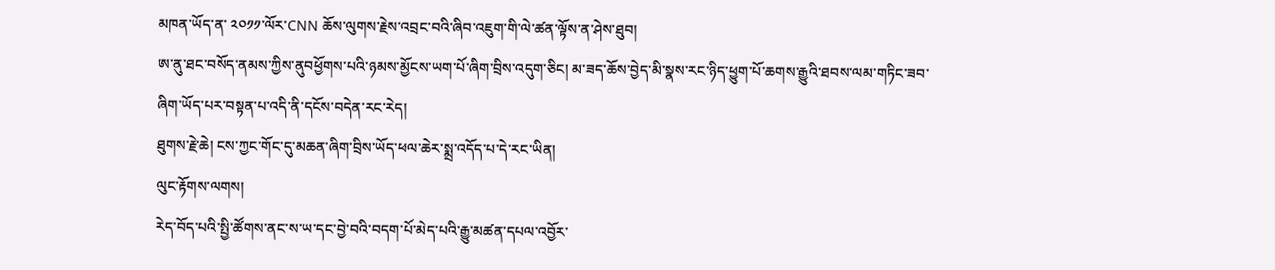མཁན་ཡོད་ན་ ༢༠༡༡་ལོར་CNN ཆོས་ལུགས་རྗེས་འབྲང་བའི་ཞིབ་འཇུག་གི་ལེ་ཚན་ལྟོས་ན་ཤེས་ཐུབ།
ཨ་ནུ་ཐང་བསོད་ནམས་ཀྱིས་ནུབཕྱོགས་པའི་ཉམས་མྱོངས་ཡག་པོ་ཞིག་བྲིས་འདུག་ཅིང། མ་ཟད་ཆོས་བྱེད་མི་སྣས་རང་ཉིད་ཕྱུག་པོ་ཆགས་རྒྱུའི་ཐབས་ལམ་གཏིང་ཟབ་ཞིག་ཡོད་པར་བསྟན་པ་འདི་ནི་དངོས་བདེན་རང་རེད།
ཐུགས་རྗེ་ཆེ། ངས་ཀྱང་གོང་དུ་མཆན་ཞིག་བྲིས་ཡོད་ཕལ་ཆེར་སྨྲ་འདོད་པ་དེ་རང་ཡིན།
ལུང་རྟོགས་ལགས།
རེད་བོད་པའི་སྤྱི་ཚོགས་ནང་ས་ཡ་དང་བྱེ་བའི་བདག་པོ་མེད་པའི་རྒྱུ་མཚན་དཔལ་འབྱོར་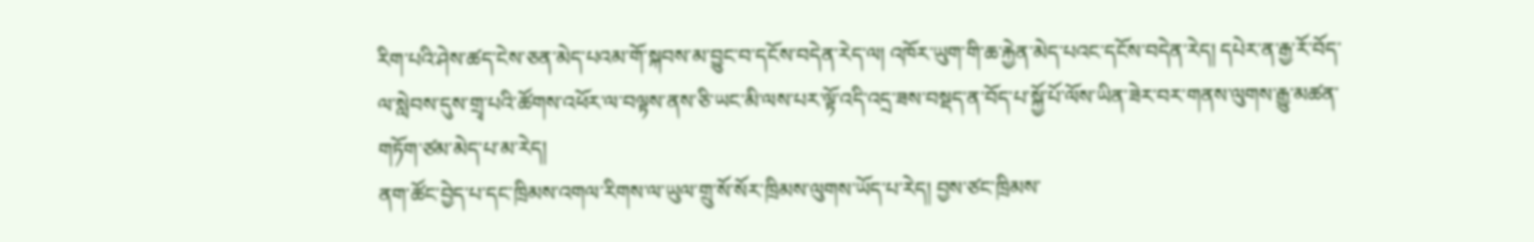རིག་པའི་ཤེས་ཚད་ངེས་ཅན་མེད་པའམ་གོ་སྐབས་མ་བྱུང་བ་དངོས་བདེན་རེད་ལ། འཁོར་ཡུག་གི་ཆ་རྐྱེན་མེད་པའང་དངོས་བདེན་རེད། དཔེར་ན་རྒྱ་རོ་བོད་ལ་སླེབས་དུས་གྲྭ་པའི་ཚོགས་འཕོར་ལ་བལྟས་ནས་ཅི་ཡང་མི་ལས་པར་ལྟོ་འདི་འདྲ་ཟས་བསྡད་ན་བོད་པ་སྐྱོ་པོ་ལོས་ཡིན་ཟེར་བར་གནས་ལུགས་རྒྱུ་མཚན་གཏོག་ཙམ་མེད་པ་མ་རེད།
ནག་ཚོང་བྱེད་པ་དང་ཁྲིམས་འགལ་རིགས་ལ་ཡུལ་གྲུ་སོ་སོར་ཁྲིམས་ལུགས་ཡོད་པ་རེད། བྱས་ཙང་ཁྲིམས་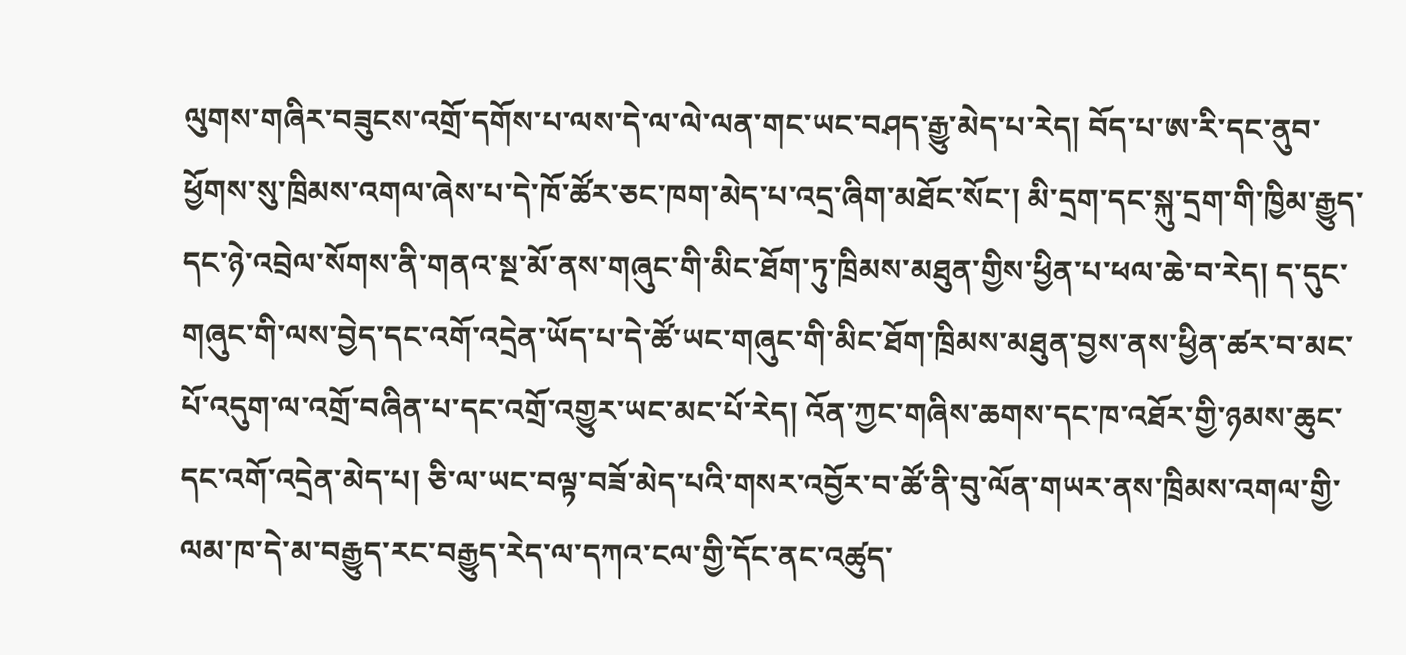ལུགས་གཞིར་བཟུངས་འགྲོ་དགོས་པ་ལས་དེ་ལ་ལེ་ལན་གང་ཡང་བཤད་རྒྱུ་མེད་པ་རེད། བོད་པ་ཨ་རི་དང་ནུབ་ཕྱོགས་སུ་ཁྲིམས་འགལ་ཞེས་པ་དེ་ཁོ་ཚོར་ཅང་ཁག་མེད་པ་འདྲ་ཞིག་མཐོང་སོང་། མི་དྲག་དང་སྐུ་དྲག་གི་ཁྱིམ་རྒྱུད་དང་ཉེ་འབྲེལ་སོགས་ནི་གནའ་སྔ་མོ་ནས་གཞུང་གི་མིང་ཐོག་ཏུ་ཁྲིམས་མཐུན་གྱིས་ཕྱིན་པ་ཕལ་ཆེ་བ་རེད། ད་དུང་གཞུང་གི་ལས་བྱེད་དང་འགོ་འདྲེན་ཡོད་པ་དེ་ཚོ་ཡང་གཞུང་གི་མིང་ཐོག་ཁྲིམས་མཐུན་བྱས་ནས་ཕྱིན་ཚར་བ་མང་པོ་འདུག་ལ་འགྲོ་བཞིན་པ་དང་འགྲོ་འགྱུར་ཡང་མང་པོ་རེད། འོན་ཀྱང་གཞིས་ཆགས་དང་ཁ་འཐོར་གྱི་ཉམས་ཆུང་དང་འགོ་འདྲེན་མེད་པ། ཅི་ལ་ཡང་བལྟ་བཟོ་མེད་པའི་གསར་འབྱོར་བ་ཚོ་ནི་བུ་ལོན་གཡར་ནས་ཁྲིམས་འགལ་གྱི་ལམ་ཁ་དེ་མ་བརྒྱུད་རང་བརྒྱུད་རེད་ལ་དཀའ་ངལ་གྱི་དོང་ནང་འཚུད་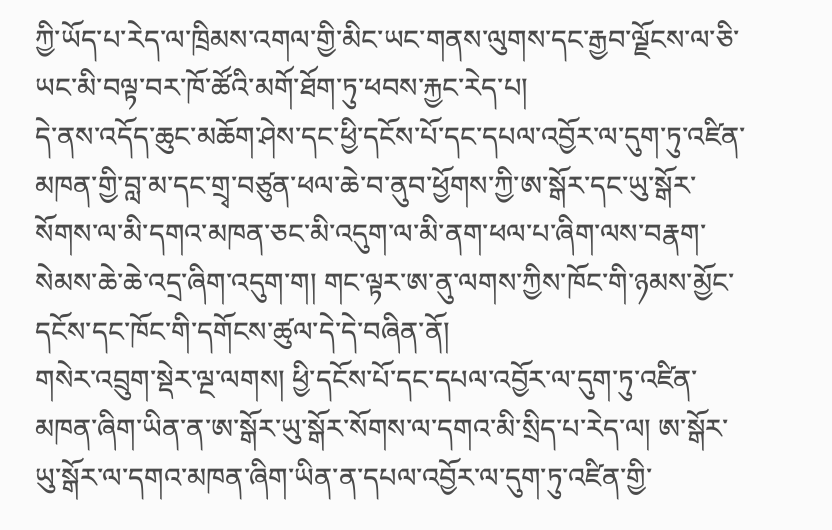ཀྱི་ཡོད་པ་རེད་ལ་ཁྲིམས་འགལ་གྱི་མིང་ཡང་གནས་ལུགས་དང་རྒྱབ་ལྗོངས་ལ་ཅི་ཡང་མི་བལྟ་བར་ཁོ་ཚོའི་མགོ་ཐོག་ཏུ་ཕབས་རྐྱང་རེད་པ།
དེ་ནས་འདོད་ཆུང་མཆོག་ཤེས་དང་ཕྱི་དངོས་པོ་དང་དཔལ་འབྱོར་ལ་དུག་ཏུ་འཛིན་མཁན་གྱི་བླ་མ་དང་གྲྭ་བཙུན་ཕལ་ཆེ་བ་ནུབ་ཕྱོགས་ཀྱི་ཨ་སྒོར་དང་ཡུ་སྒོར་སོགས་ལ་མི་དགའ་མཁན་ཅང་མི་འདུག་ལ་མི་ནག་ཕལ་པ་ཞིག་ལས་བརྣག་སེམས་ཆེ་ཆེ་འདྲ་ཞིག་འདུག་ག། གང་ལྟར་ཨ་ནུ་ལགས་ཀྱིས་ཁོང་གི་ཉམས་མྱོང་དངོས་དང་ཁོང་གི་དགོངས་ཚུལ་དེ་དེ་བཞིན་ནོ།
གསེར་འབྲུག་སྡེར་ལྔ་ལགས། ཕྱི་དངོས་པོ་དང་དཔལ་འབྱོར་ལ་དུག་ཏུ་འཛིན་མཁན་ཞིག་ཡིན་ན་ཨ་སྒོར་ཡུ་སྒོར་སོགས་ལ་དགའ་མི་སྲིད་པ་རེད་ལ། ཨ་སྒོར་ཡུ་སྒོར་ལ་དགའ་མཁན་ཞིག་ཡིན་ན་དཔལ་འབྱོར་ལ་དུག་ཏུ་འཛིན་གྱི་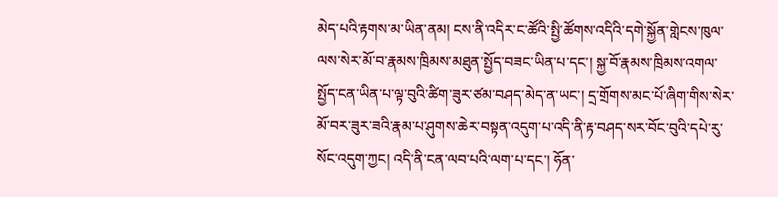མེད་པའི་རྟགས་མ་ཡིན་ནམ། ངས་ནི་འདིར་ང་ཚོའི་སྤྱི་ཚོགས་འདིའི་དགེ་སྐྱོན་གླེངས་ཁུལ་ལས་སེར་མོ་བ་རྣམས་ཁྲིམས་མཐུན་སྤྱོད་བཟང་ཡིན་པ་དང་། སྐྱ་བོ་རྣམས་ཁྲིམས་འགལ་སྤྱོད་ངན་ཡིན་པ་ལྟ་བུའི་ཚིག་ཟུར་ཙམ་བཤད་མེད་ན་ཡང་། དྲ་གྲོགས་མང་པོ་ཞིག་གིས་སེར་མོ་བར་ཟུར་ཟའི་རྣམ་པ་ཤུགས་ཆེར་བསྟན་འདུག་པ་འདི་ནི་རྟ་བཤད་སར་བོང་བུའི་དཔེ་རུ་སོང་འདུག་ཀྱང། འདི་ནི་ངན་ལབ་པའི་ལག་པ་དང་། ཧོན་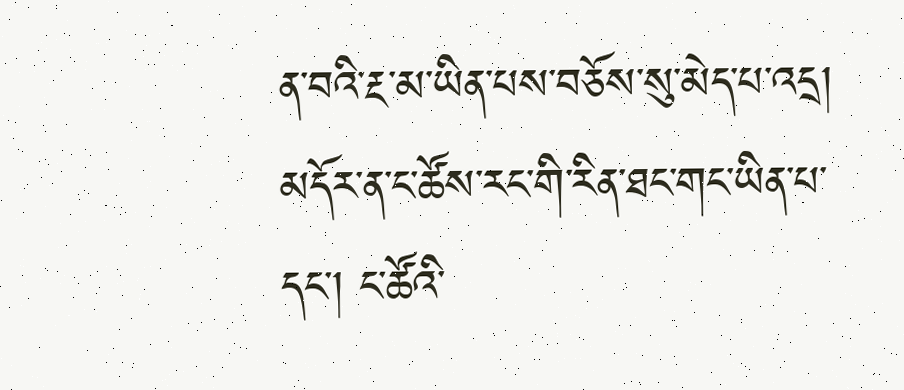ན་བའི་རྔ་མ་ཡིན་པས་བཅོས་སུ་མེད་པ་འདྲ། མདོར་ན་ང་ཚོས་རང་གི་རིན་ཐང་གང་ཡིན་པ་དང་། ང་ཚོའི་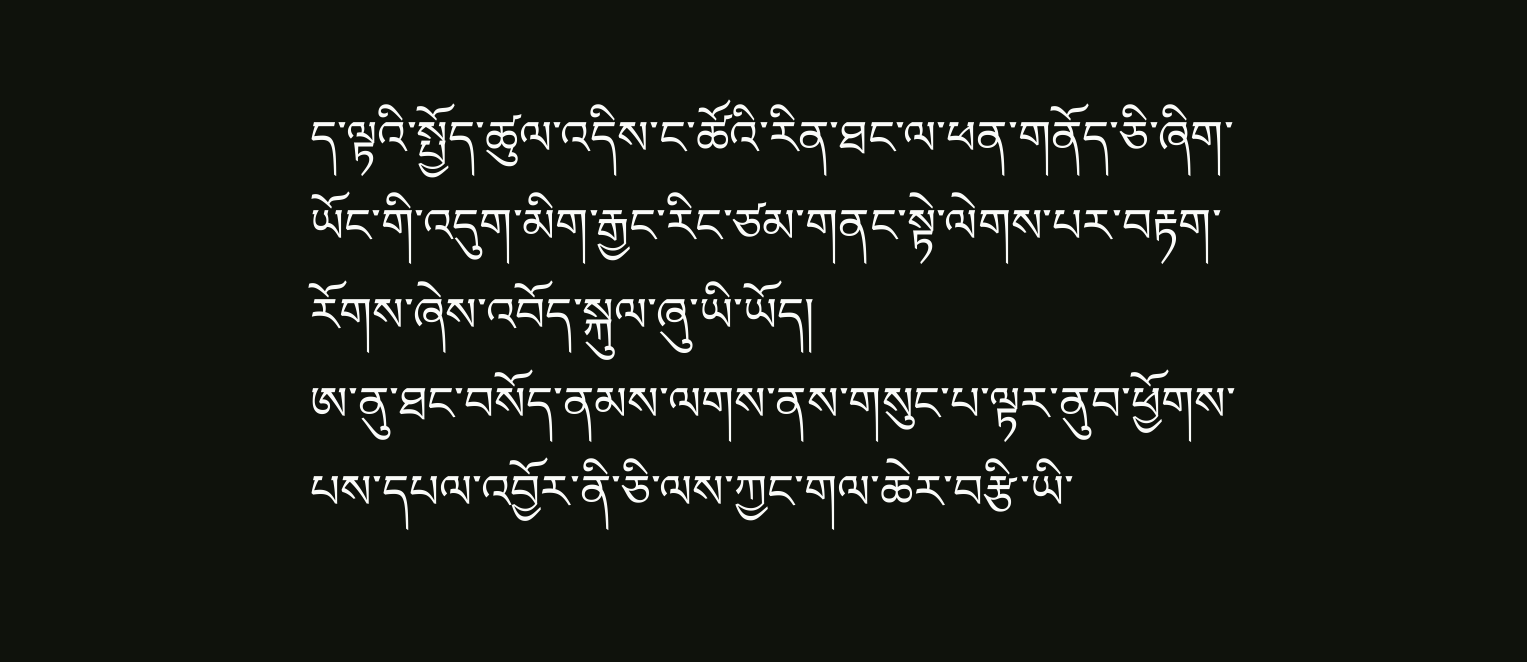ད་ལྟའི་སྤྱོད་ཚུལ་འདིས་ང་ཚོའི་རིན་ཐང་ལ་ཕན་གནོད་ཅི་ཞིག་ཡོང་གི་འདུག་མིག་རྒྱང་རིང་ཙམ་གནང་སྟེ་ལེགས་པར་བརྟག་རོགས་ཞེས་འབོད་སྐུལ་ཞུ་ཡི་ཡོད།
ཨ་ནུ་ཐང་བསོད་ནམས་ལགས་ནས་གསུང་པ་ལྟར་ནུབ་ཕྱོགས་པས་དཔལ་འབྱོར་ནི་ཅི་ལས་ཀྱང་གལ་ཆེར་བརྩི་ཡི་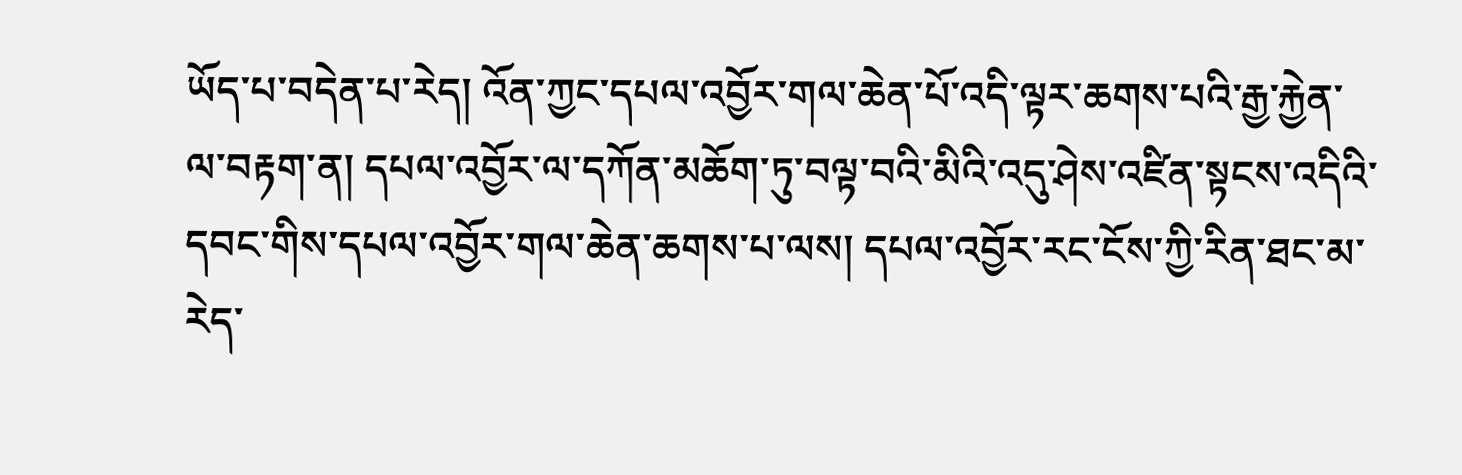ཡོད་པ་བདེན་པ་རེད། འོན་ཀྱང་དཔལ་འབྱོར་གལ་ཆེན་པོ་འདི་ལྟར་ཆགས་པའི་རྒྱ་རྐྱེན་ལ་བརྟག་ན། དཔལ་འབྱོར་ལ་དཀོན་མཆོག་ཏུ་བལྟ་བའི་མིའི་འདུ་ཤེས་འཛིན་སྟངས་འདིའི་དབང་གིས་དཔལ་འབྱོར་གལ་ཆེན་ཆགས་པ་ལས། དཔལ་འབྱོར་རང་ངོས་ཀྱི་རིན་ཐང་མ་རེད་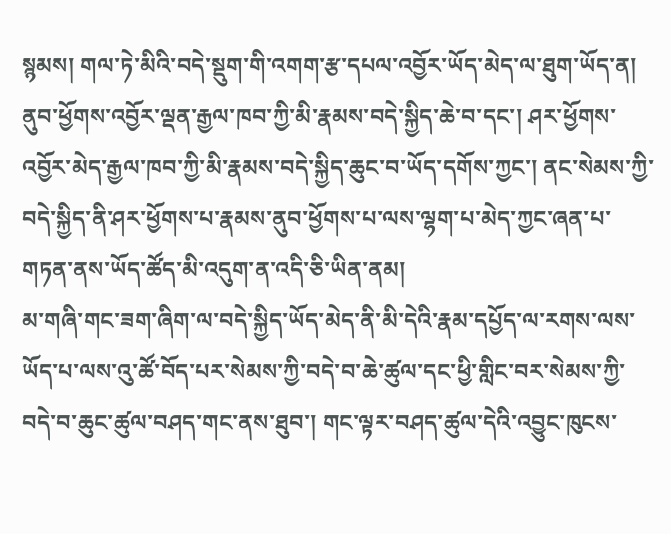སྙམས། གལ་ཏེ་མིའི་བདེ་སྡུག་གི་འགག་རྩ་དཔལ་འབྱོར་ཡོད་མེད་ལ་ཐུག་ཡོད་ན། ནུབ་ཕྱོགས་འབྱོར་ལྡན་རྒྱལ་ཁབ་ཀྱི་མི་རྣམས་བདེ་སྐྱིད་ཆེ་བ་དང་། ཤར་ཕྱོགས་འབྱོར་མེད་རྒྱལ་ཁབ་ཀྱི་མི་རྣམས་བདེ་སྐྱིད་ཆུང་བ་ཡོད་དགོས་ཀྱང་། ནང་སེམས་ཀྱི་བདེ་སྐྱིད་ནི་ཤར་ཕྱོགས་པ་རྣམས་ནུབ་ཕྱོགས་པ་ལས་ལྷག་པ་མེད་ཀྱང་ཞན་པ་གཏན་ནས་ཡོད་ཚོད་མི་འདུག་ན་འདི་ཅི་ཡིན་ནམ།
མ་གཞི་གང་ཟག་ཞིག་ལ་བདེ་སྐྱིད་ཡོད་མེད་ནི་མི་དེའི་རྣམ་དཔྱོད་ལ་རགས་ལས་ཡོད་པ་ལས་འུ་ཚོ་བོད་པར་སེམས་ཀྱི་བདེ་བ་ཆེ་ཚུལ་དང་ཕྱི་གླིང་བར་སེམས་ཀྱི་བདེ་བ་ཆུང་ཚུལ་བཤད་གང་ནས་ཐུབ་། གང་ལྟར་བཤད་ཚུལ་དེའི་འབྱུང་ཁུངས་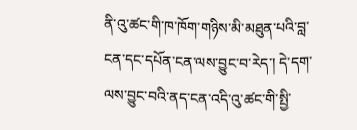ནི་འུ་ཚང་གི་ཁ་ཁོག་གཉིས་མི་མཐུན་པའི་བླ་ངན་དང་དཔོན་ངན་ལས་བྱུང་བ་རེད་། དེ་དག་ལས་བྱུང་བའི་ནད་ངན་འདི་འུ་ཚང་གི་སྤྱི་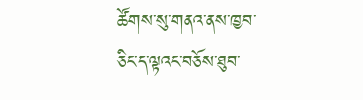ཚོགས་སུ་གནའ་ནས་ཁྱབ་ཅིང་ད་ལྟའང་བཅོས་ཐུབ་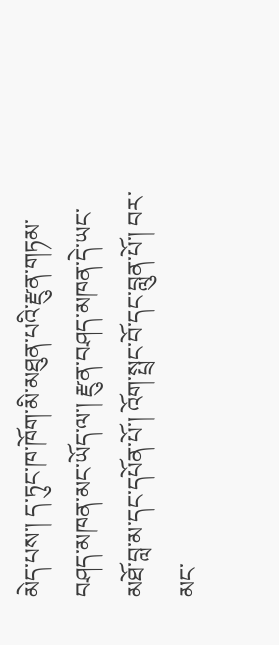མེད་པས་། ད་ཏུང་ཁ་ཁོག་མི་མཐུན་པའི་རྫུན་གཏམ་བཤད་མཁན་མང་ཡོད་ལ་། རྫུན་བཤད་མཁན་དེ་ཡང་མཐོ་བླ་མ་དང་དཔོན་པོ་། འོག་སྤྲང་བོ་དང་བླུན་པོ་། བར་མང་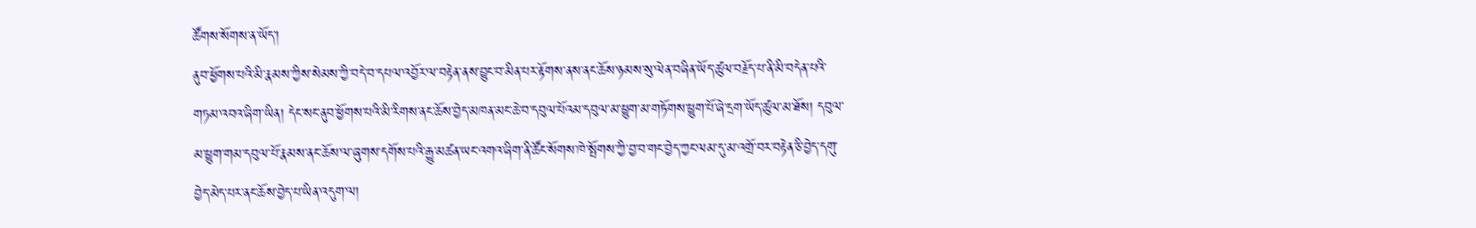ཚོགས་སོགས་ན་ཡོད་།
ནུབ་ཕྱོགས་པའི་མི་རྣམས་ཀྱིས་སེམས་ཀྱི་བདེ་བ་དཔལ་འབྱོར་ལ་བརྟེན་ནས་བྱུང་བ་མིན་པར་རྟོགས་ནས་ནང་ཆོས་ཉམས་སུ་ལེན་བཞིན་ཡོད་ཚུལ་བརྗོད་པ་ནི་མི་བདེན་པའི་གཏམ་འབའ་ཞིག་ཡིན། དེང་སང་ནུབ་ཕྱོགས་པའི་མི་རིགས་ནང་ཆོས་བྱེད་མཁན་མང་ཆེ་བ་དབུལ་པོའམ་དབུལ་མ་ཕྱུག་མ་གཏོགས་ཕྱུག་པོ་ཞེ་དྲག་ཡོད་ཚུལ་མ་ཐོས། དབུལ་མ་ཕྱུག་གམ་དབུལ་པོ་རྣམས་ནང་ཆོས་ལ་ཞུགས་དགོས་པའི་རྒྱུ་མཚན་ཡང་འགའ་ཞིག་ནི་ཚོང་སོགས་ཁེ་སྤོགས་ཀྱི་བྱ་བ་གང་བྱེད་ཀྱང་ལམ་དུ་མ་འགྲོ་བར་བརྟེན་ཅི་བྱེད་དགུ་བྱེད་མེད་པར་ནང་ཆོས་བྱེད་པ་ཡིན་འདུག་ལ།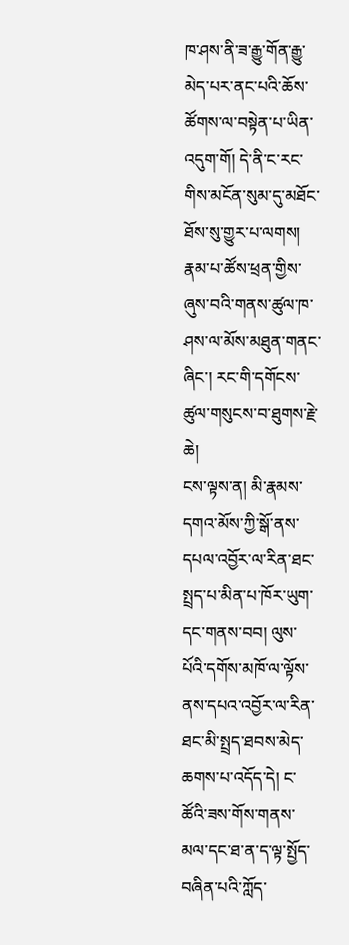ཁ་ཤས་ནི་ཟ་རྒྱུ་གོན་རྒྱུ་མེད་པར་ནང་པའི་ཆོས་ཚོགས་ལ་བསྟེན་པ་ཡིན་འདུག་གོ། དེ་ནི་ང་རང་གིས་མངོན་སུམ་དུ་མཐོང་ཐོས་སུ་གྱུར་པ་ལགས།
རྣམ་པ་ཚོས་ཕྲན་གྱིས་ཞུས་བའི་གནས་ཚུལ་ཁ་ཤས་ལ་མོས་མཐུན་གནང་ཞིང་། རང་གི་དགོངས་ཚུལ་གསུངས་བ་ཐུགས་རྗེ་ཆེ།
ངས་ལྟས་ན། མི་རྣམས་དགའ་མོས་ཀྱི་སྒོ་ནས་དཔལ་འབྱོར་ལ་རིན་ཐང་སྤྲད་པ་མིན་པ་ཁོར་ཡུག་དང་གནས་བབ། ལུས་པོའི་དགོས་མཁོ་ལ་ལྟོས་ནས་དཔའ་འབྱོར་ལ་རིན་ཐང་མི་སྤྲད་ཐབས་མེད་ཆགས་པ་འདོད་དེ། ང་ཚོའི་ཟས་གོས་གནས་མལ་དང་ཐ་ན་ད་ལྟ་སྤྱོད་བཞིན་པའི་ཀློད་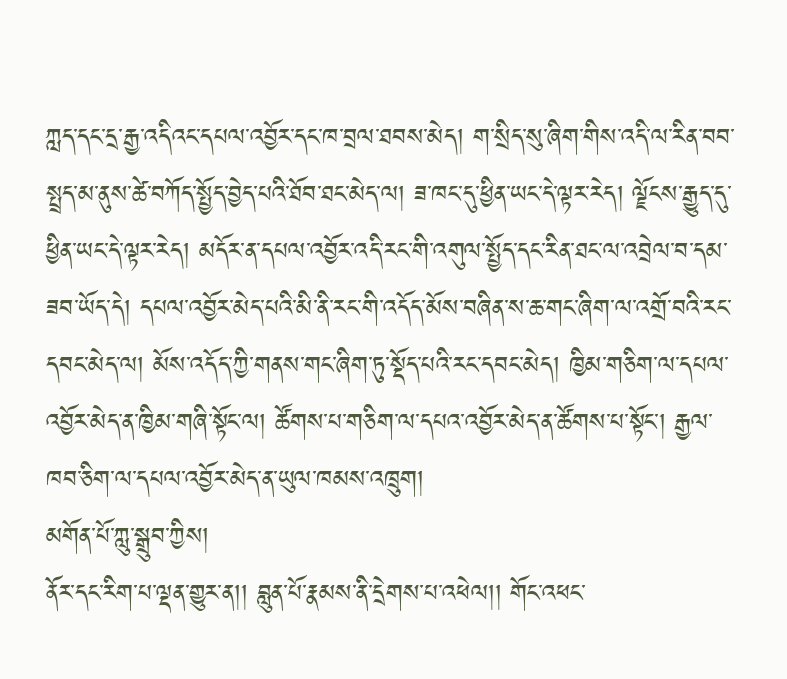ཀླད་དང་དྲ་རྒྱ་འདིའང་དཔལ་འབྱོར་དང་ཁ་བྲལ་ཐབས་མེད། ག་སྲིད་སུ་ཞིག་གིས་འདི་ལ་རིན་བབ་སྤྲད་མ་ནུས་ཚེ་བཀོད་སྤྱོད་བྱེད་པའི་ཐོབ་ཐང་མེད་ལ། ཟ་ཁང་དུ་ཕྱིན་ཡང་དེ་ལྟར་རེད། ལྗོངས་རྒྱུད་དུ་ཕྱིན་ཡང་དེ་ལྟར་རེད། མདོར་ན་དཔལ་འབྱོར་འདི་རང་གི་འགུལ་སྤྱོད་དང་རིན་ཐང་ལ་འབྲེལ་བ་དམ་ཟབ་ཡོད་དེ། དཔལ་འབྱོར་མེད་པའི་མི་ནི་རང་གི་འདོད་མོས་བཞིན་ས་ཆ་གང་ཞིག་ལ་འགྲོ་བའི་རང་དབང་མེད་ལ། མོས་འདོད་ཀྱི་གནས་གང་ཞིག་ཏུ་སྡོད་པའི་རང་དབང་མེད། ཁྱིམ་གཅིག་ལ་དཔལ་འབྱོར་མེད་ན་ཁྱིམ་གཞི་སྟོང་ལ། ཚོགས་པ་གཅིག་ལ་དཔའ་འབྱོར་མེད་ན་ཚོགས་པ་སྟོང་། རྒྱལ་ཁབ་ཅིག་ལ་དཔལ་འབྱོར་མེད་ན་ཡུལ་ཁམས་འཁྲུག།
མགོན་པོ་ཀླུ་སྒྲུབ་ཀྱིས།
ནོར་དང་རིག་པ་ལྡན་གྱུར་ན།། བླུན་པོ་རྣམས་ནི་དྲེགས་པ་འཕེལ།། གོང་འཕང་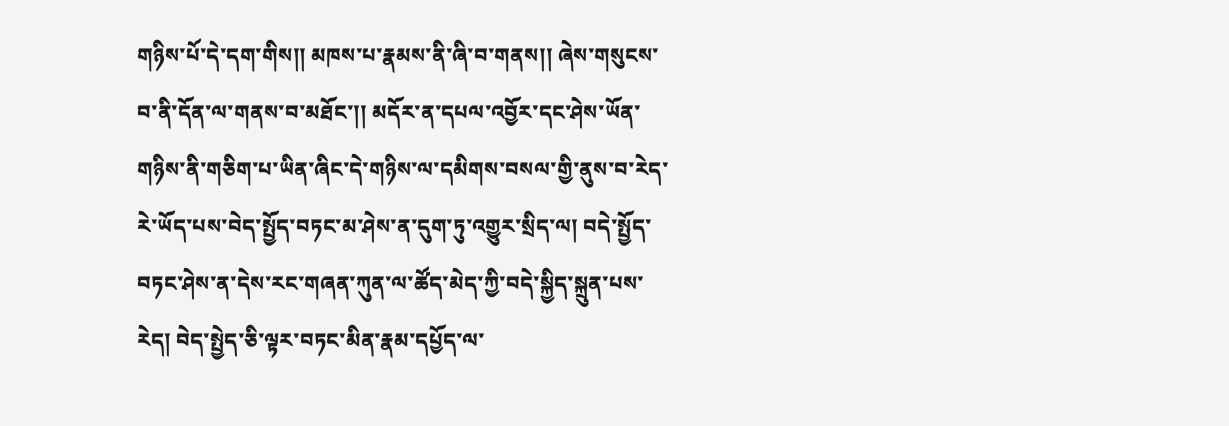གཉིས་པོ་དེ་དག་གིས།། མཁས་པ་རྣམས་ནི་ཞི་བ་གནས།། ཞེས་གསུངས་བ་ནི་དོན་ལ་གནས་བ་མཐོང་།། མདོར་ན་དཔལ་འབྱོར་དང་ཤེས་ཡོན་གཉིས་ནི་གཅིག་པ་ཡིན་ཞིང་དེ་གཉིས་ལ་དམིགས་བསལ་གྱི་ནུས་བ་རེད་རེ་ཡོད་པས་བེད་སྤྱོད་བཏང་མ་ཤེས་ན་དུག་ཏུ་འགྱུར་སྲིད་ལ། བདེ་སྤྱོད་བཏང་ཤེས་ན་དེས་རང་གཞན་ཀུན་ལ་ཚོད་མེད་ཀྱི་བདེ་སྐྱིད་སྐྲུན་པས་རེད། བེད་སྤྱེད་ཅི་ལྟར་བཏང་མིན་རྣམ་དཔྱོད་ལ་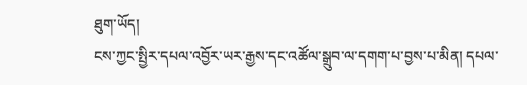ཐུག་ཡོད།
ངས་ཀྱང་སྤྱིར་དཔལ་འབྱོར་ཡར་རྒྱས་དང་འཚོལ་སྒྲུབ་ལ་དགག་པ་བྱས་པ་མིན། དཔལ་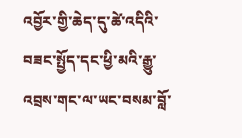འབྱོར་གྱི་ཆེད་དུ་ཚེ་འདིའི་བཟང་སྤྱོད་དང་ཕྱི་མའི་རྒྱུ་འབྲས་གང་ལ་ཡང་བསམ་བློ་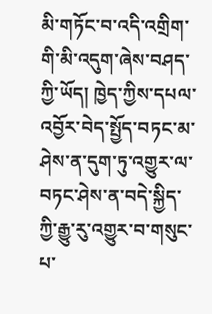མི་གཏོང་བ་འདི་འགྲིག་གི་མི་འདུག་ཞེས་བཤད་ཀྱི་ཡོད། ཁྱེད་ཀྱིས་དཔལ་འབྱོར་བེད་སྤྱོད་བཏང་མ་ཤེས་ན་དུག་ཏུ་འགྱུར་ལ་བཏང་ཤེས་ན་བདེ་སྐྱིད་ཀྱི་རྒྱུ་རུ་འགྱུར་བ་གསུང་པ་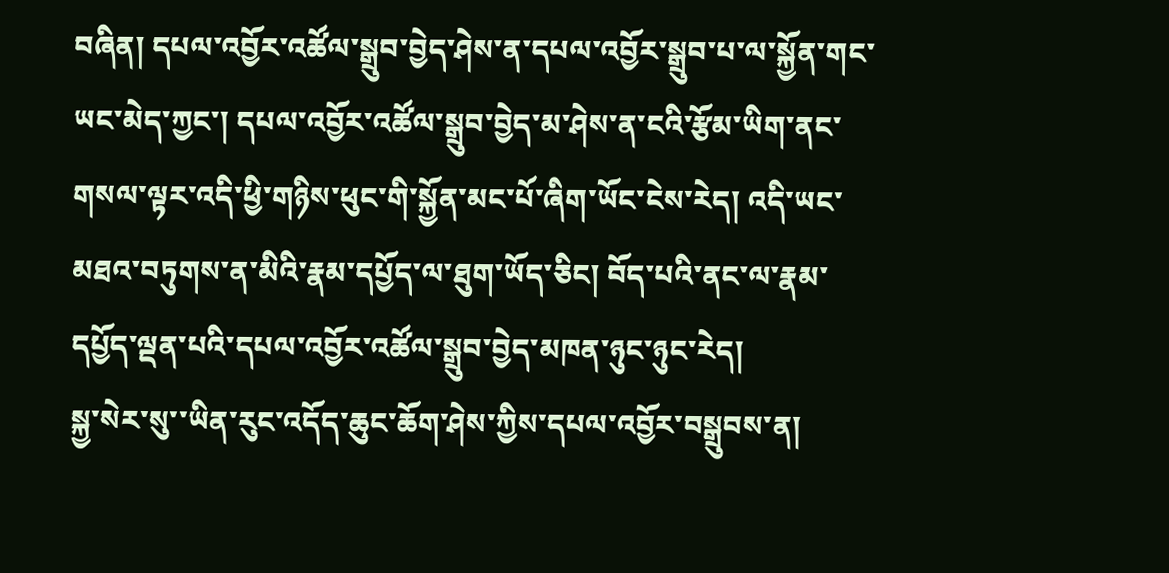བཞིན། དཔལ་འབྱོར་འཚོལ་སྒྲུབ་བྱེད་ཤེས་ན་དཔལ་འབྱོར་སྒྲུབ་པ་ལ་སྐྱོན་གང་ཡང་མེད་ཀྱང་། དཔལ་འབྱོར་འཚོལ་སྒྲུབ་བྱེད་མ་ཤེས་ན་ངའི་རྩོམ་ཡིག་ནང་གསལ་ལྟར་འདི་ཕྱི་གཉིས་ཕུང་གི་སྐྱོན་མང་པོ་ཞིག་ཡོང་ངེས་རེད། འདི་ཡང་མཐའ་བཏུགས་ན་མིའི་རྣམ་དཔྱོད་ལ་ཐུག་ཡོད་ཅིང། བོད་པའི་ནང་ལ་རྣམ་དཔྱོད་ལྡན་པའི་དཔལ་འབྱོར་འཚོལ་སྒྲུབ་བྱེད་མཁན་ཉུང་ཉུང་རེད།
སྐྱ་སེར་སུ་་ཡིན་རུང་འདོད་ཆུང་ཆོག་ཤེས་ཀྱིས་དཔལ་འབྱོར་བསྒྲུབས་ན།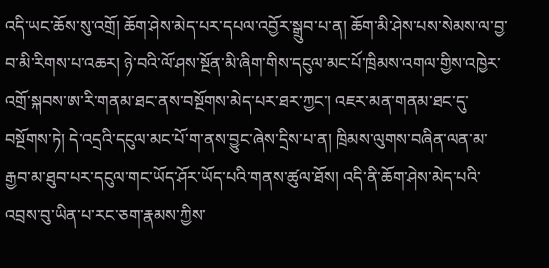འདི་ཡང་ཆོས་སུ་འགྲོ། ཆོག་ཤེས་མེད་པར་དཔལ་འབྱོར་སྒྲུབ་པ་ན། ཆོག་མི་ཤེས་པས་སེམས་ལ་བྱ་བ་མི་རིགས་པ་འཆར། ཉེ་བའི་ལོ་ཤས་སྔོན་མི་ཞིག་གིས་དངུལ་མང་པོ་ཁྲིམས་འགལ་གྱིས་འཁྱེར་འགྲོ་སྐབས་ཨ་རི་གནམ་ཐང་ནས་བསྔོགས་མེད་པར་ཐར་ཀྱང་། འཇར་མན་གནམ་ཐང་དུ་བསྔོགས་ཏེ། དེ་འདྲའི་དངུལ་མང་པོ་ག་ནས་བྱུང་ཞེས་དྲིས་པ་ན། ཁྲིམས་ལུགས་བཞིན་ལན་མ་རྒྱབ་མ་ཐུབ་པར་དངུལ་གང་ཡོད་ཤོར་ཡོད་པའི་གནས་ཚུལ་ཐོས། འདི་ནི་ཆོག་ཤེས་མེད་པའི་འབྲས་བུ་ཡིན་པ་རང་ཅག་རྣམས་ཀྱིས་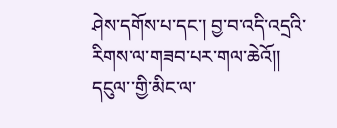ཤེས་དགོས་པ་དང་། བྱ་བ་འདི་འདྲའི་རིགས་ལ་གཟབ་པར་གལ་ཆེའོ།།
དངུལ་་གྱི་མིང་ལ་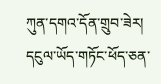ཀུན་དགའ་དོན་གྲུབ་ཟེར།
དངུལ་ཡོད་གཏོང་ཕོད་ཅན་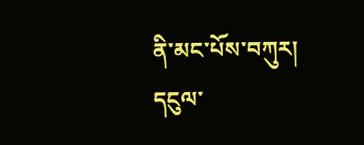ནི་མང་པོས་བཀུར།
དངུལ་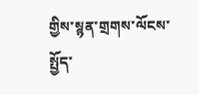གྱིས་སྙན་གྲགས་ལོངས་སྤྱོད་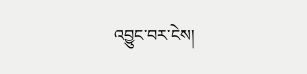འབྱུང་བར་ངེས།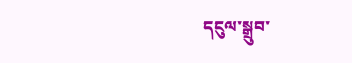དངུལ་སྒྲུབ་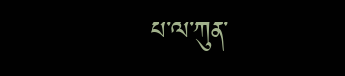པ་ལ་ཀུན་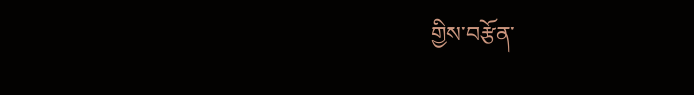གྱིས་བརྩོན་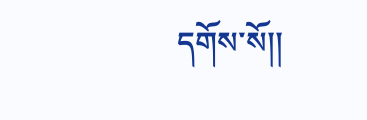དགོས་སོ།།